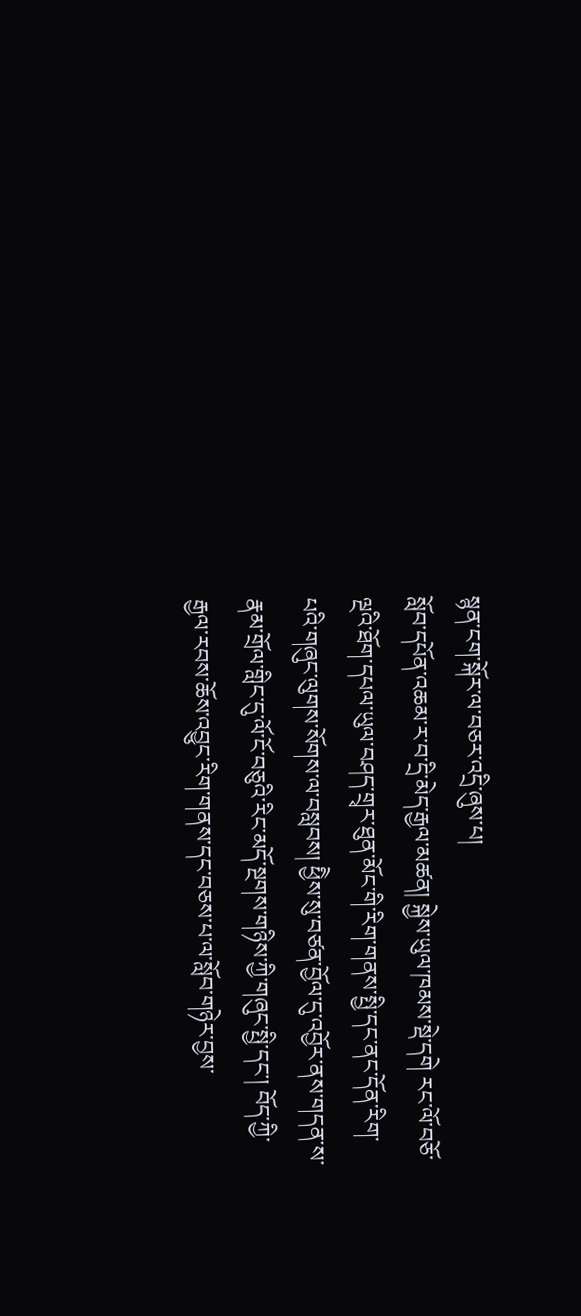སྙན་ངག་སྐོར་ལ་བཅར་འདྲི་ཞུས་པ།
སློབ་དཔོན་འཆམ་ར་བ་དྲི་མེད་རྒྱལ་མཚན། སྐྱེས་ཡུལ་ཁམས་སྡེ་དགེ རང་ལོ་བཅོ་ལྔའི་ཐོག་དཔལ་ཡུལ་བཤད་གྲྭར་ཐུན་མོང་གི་རིག་གནས་སྤྱི་དང་ནང་དོན་རིག་པའི་གཞུང་ལུགས་སོགས་ལ་བསླབས། ཕྱིེས་སུ་བཙན་བྱོལ་དུ་འབྱོར་ནས་གདན་ས་རྣམ་གྲོལ་གླིང་དུ་ལོ་ངོ་བཅུའི་རིང་མདོ་སྔགས་གཉིས་ཀྱི་གཞུང་སྤྱི་དང་། བོད་ཀྱི་རྒྱལ་རབས་ཆོས་འབྱུང་རིག་གནས་དང་བཅས་པ་ལ་སློབ་གཉེར་བྱས་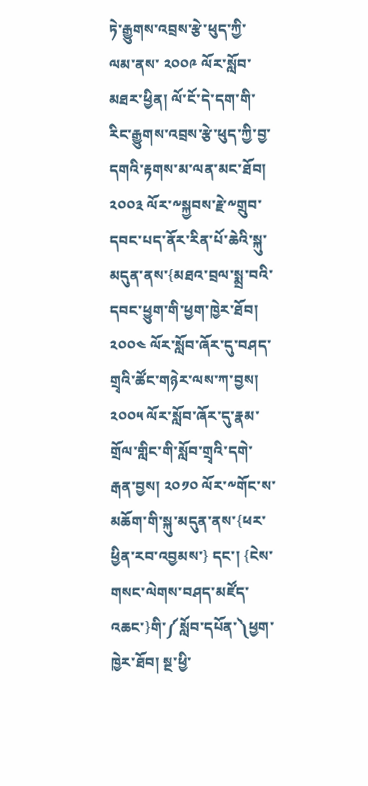ཏེ་རྒྱུགས་འབྲས་རྩེ་ཕུད་ཀྱི་ལམ་ནས་ ༢༠༠༩ ལོར་སློབ་མཐར་ཕྱིན། ལོ་ངོ་དེ་དག་གི་རིང་རྒྱུགས་འབྲས་རྩེ་ཕུད་ཀྱི་བྱ་དགའི་རྟགས་མ་ལན་མང་ཐོབ། ༢༠༠༣ ལོར་༸སྐྱབས་རྗེ་༸གྲུབ་དབང་པད་ནོར་རིན་པོ་ཆེའི་སྐུ་མདུན་ནས་{མཐའ་བྲལ་སྨྲ་བའི་དབང་ཕྱུག་གི་ཕྱག་ཁྱེར་ཐོབ། ༢༠༠༤ ལོར་སློབ་ཞོར་དུ་བཤད་གྲྭའི་ཚོང་གཉེར་ལས་ཀ་བྱས། ༢༠༠༥ ལོར་སློབ་ཞོར་དུ་རྣམ་གྲོལ་གླིང་གི་སློབ་གྲྭའི་དགེ་རྒན་བྱས། ༢༠༡༠ ལོར་༸གོང་ས་མཆོག་གི་སྐུ་མདུན་ནས་{ཕར་ཕྱིན་རབ་འབྱམས་} དང་། {ངེས་གསང་ལེགས་བཤད་མཛོད་འཆང་}གི་༼སློབ་དཔོན་༽ཕྱག་ཁྱེར་ཐོབ། སྔ་ཕྱི་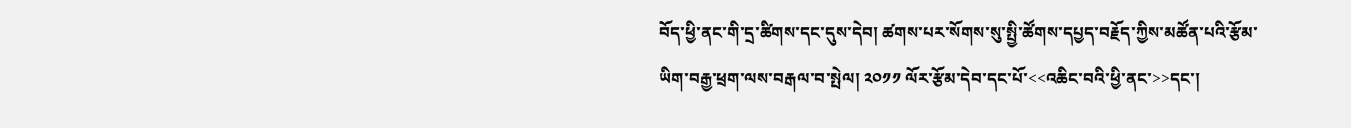བོད་ཕྱི་ནང་གི་དྲ་ཚིགས་དང་དུས་དེབ། ཚགས་པར་སོགས་སུ་སྤྱི་ཚོགས་དཔྱད་བརྗོད་ཀྱིས་མཚོན་པའི་རྩོམ་ཡིག་བརྒྱ་ཕྲག་ལས་བརྒལ་བ་སྤེལ། ༢༠༡༡ ལོར་རྩོམ་དེབ་དང་པོ་<<འཆིང་བའི་ཕྱི་ནང་>>དང་།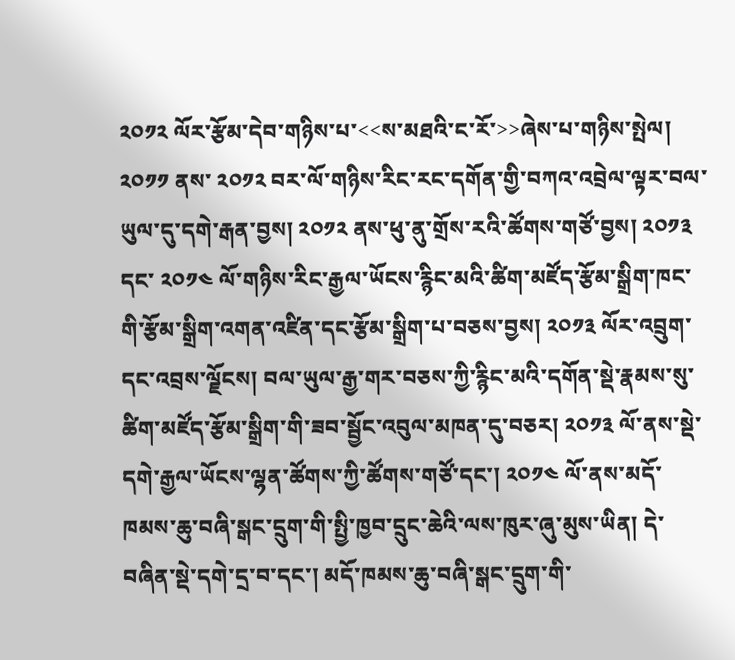༢༠༡༢ ལོར་རྩོམ་དེབ་གཉིས་པ་<<ས་མཐའི་ང་རོ་>>ཞེས་པ་གཉིས་སྤེལ། ༢༠༡༡ ནས་ ༢༠༡༢ བར་ལོ་གཉིས་རིང་རང་དགོན་གྱི་བཀའ་འབྲེལ་ལྟར་བལ་ཡུལ་དུ་དགེ་རྒན་བྱས། ༢༠༡༢ ནས་ཕུ་ནུ་གྲོས་རའི་ཚོགས་གཙོ་བྱས། ༢༠༡༣ དང་ ༢༠༡༤ ལོ་གཉིས་རིང་རྒྱལ་ཡོངས་རྙིང་མའི་ཚིག་མཛོད་རྩོམ་སྒྲིག་ཁང་གི་རྩོམ་སྒྲིག་འགན་འཛིན་དང་རྩོམ་སྒྲིག་པ་བཅས་བྱས། ༢༠༡༣ ལོར་འབྲུག་དང་འབྲས་ལྗོངས། བལ་ཡུལ་རྒྱ་གར་བཅས་ཀྱི་རྙིང་མའི་དགོན་སྡེ་རྣམས་སུ་ཚིག་མཛོད་རྩོམ་སྒྲིག་གི་ཟབ་སྦྱོང་འབུལ་མཁན་དུ་བཅར། ༢༠༡༣ ལོ་ནས་སྡེ་དགེ་རྒྱལ་ཡོངས་ལྷན་ཚོགས་ཀྱི་ཚོགས་གཙོ་དང་། ༢༠༡༤ ལོ་ནས་མདོ་ཁམས་ཆུ་བཞི་སྒང་དྲུག་གི་སྤྱི་ཁྱབ་དྲུང་ཆེའི་ལས་ཁུར་ཞུ་མུས་ཡིན། དེ་བཞིན་སྡེ་དགེ་དྲ་བ་དང་། མདོ་ཁམས་ཆུ་བཞི་སྒང་དྲུག་གི་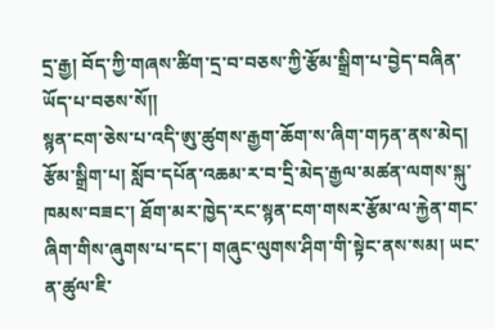དྲ་རྒྱ། བོད་ཀྱི་གཞས་ཚིག་དྲ་བ་བཅས་ཀྱི་རྩོམ་སྒྲིག་པ་བྱེད་བཞིན་ཡོད་པ་བཅས་སོ།།
སྙན་ངག་ཅེས་པ་འདི་ཨུ་ཚུགས་རྒྱག་ཆོག་ས་ཞིག་གཏན་ནས་མེད།
རྩོམ་སྒྲིག་པ། སློབ་དཔོན་འཆམ་ར་བ་དྲི་མེད་རྒྱལ་མཚན་ལགས་སྐུ་ཁམས་བཟང་། ཐོག་མར་ཁྱེད་རང་སྙན་ངག་གསར་རྩོམ་ལ་རྐྱེན་གང་ཞིག་གིས་ཞུགས་པ་དང་། གཞུང་ལུགས་ཤིག་གི་སྟེང་ནས་སམ། ཡང་ན་ཚུལ་ཇི་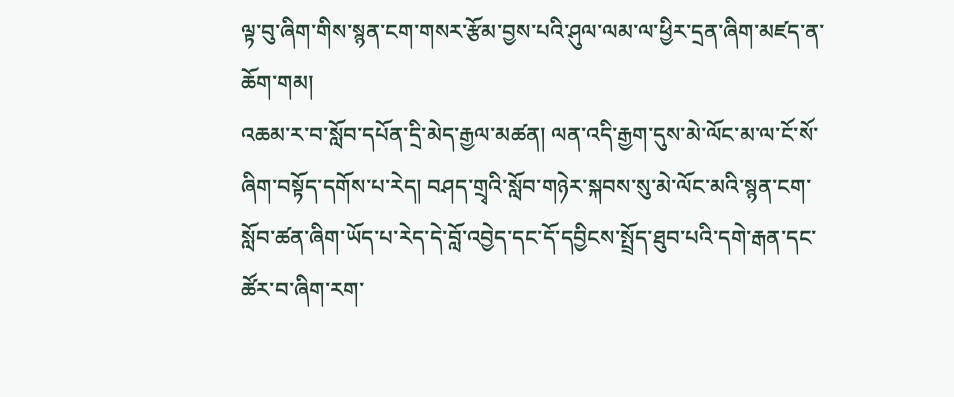ལྟ་བུ་ཞིག་གིས་སྙན་ངག་གསར་རྩོམ་བྱས་པའི་ཤུལ་ལམ་ལ་ཕྱིར་དྲན་ཞིག་མཛད་ན་ཆོག་གམ།
འཆམ་ར་བ་སློབ་དཔོན་དྲི་མེད་རྒྱལ་མཚན། ལན་འདི་རྒྱག་དུས་མེ་ལོང་མ་ལ་ངོ་སོ་ཞིག་བསྟོད་དགོས་པ་རེད། བཤད་གྲྭའི་སློབ་གཉེར་སྐབས་སུ་མེ་ལོང་མའི་སྙན་ངག་སློབ་ཚན་ཞིག་ཡོད་པ་རེད་དེ་བློ་འབྱེད་དང་དོ་དབྱིངས་སྤྲོད་ཐུབ་པའི་དགེ་རྒན་དང་ཚོར་བ་ཞིག་རག་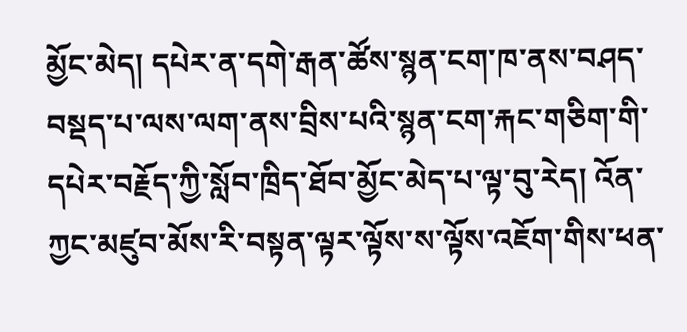མྱོང་མེད། དཔེར་ན་དགེ་རྒན་ཚོས་སྙན་ངག་ཁ་ནས་བཤད་བསྡད་པ་ལས་ལག་ནས་བྲིས་པའི་སྙན་ངག་རྐང་གཅིག་གི་དཔེར་བརྗོད་ཀྱི་སློབ་ཁྲིད་ཐོབ་མྱོང་མེད་པ་ལྟ་བུ་རེད། འོན་ཀྱང་མཛུབ་མོས་རི་བསྟན་ལྟར་ལྟོས་ས་ལྟོས་འཇོག་གིས་ཕན་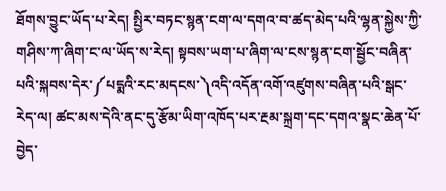ཐོགས་བྱུང་ཡོད་པ་རེད། སྤྱིར་བཏང་སྙན་ངག་ལ་དགའ་བ་ཚད་མེད་པའི་ལྷན་སྐྱེས་ཀྱི་གཤིས་ཀ་ཞིག་ང་ལ་ཡོད་ས་རེད། སྟབས་ཡག་པ་ཞིག་ལ་ངས་སྙན་ངག་སྦྱོང་བཞིན་པའི་སྐབས་དེར་༼པདྨའི་རང་མདངས་༽འདི་འདོན་འགོ་འཛུགས་བཞིན་པའི་སྒང་རེད་ལ། ཚང་མས་དེའི་ནང་དུ་རྩོམ་ཡིག་འཁོད་པར་རྔམ་སྐྲག་དང་དགའ་སྣང་ཆེན་པོ་བྱེད་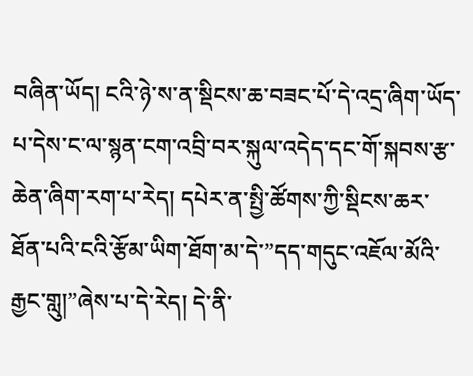བཞིན་ཡོད། ངའི་ཉེ་ས་ན་སྡིངས་ཆ་བཟང་པོ་དེ་འདྲ་ཞིག་ཡོད་པ་དེས་ང་ལ་སྙན་ངག་འབྲི་བར་སྐུལ་འདེད་དང་གོ་སྐབས་རྩ་ཆེན་ཞིག་རག་པ་རེད། དཔེར་ན་སྤྱི་ཚོགས་ཀྱི་སྡིངས་ཆར་ཐོན་པའི་ངའི་རྩོམ་ཡིག་ཐོག་མ་དེ་”དད་གདུང་འཇོལ་མོའི་རྒྱང་གླུ།”ཞེས་པ་དེ་རེད། དེ་ནི་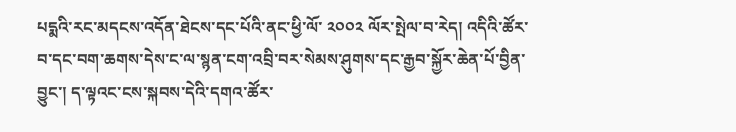པདྨའི་རང་མདངས་འདོན་ཐེངས་དང་པོའི་ནང་ཕྱི་ལོ་ ༢༠༠༢ ལོར་སྤེལ་བ་རེད། འདིའི་ཚོར་བ་དང་བག་ཆགས་དེས་ང་ལ་སྙན་ངག་འབྲི་བར་སེམས་ཤུགས་དང་རྒྱབ་སྐྱོར་ཆེན་པོ་བྱིན་བྱུང་། ད་ལྟའང་ངས་སྐབས་དེའི་དགའ་ཚོར་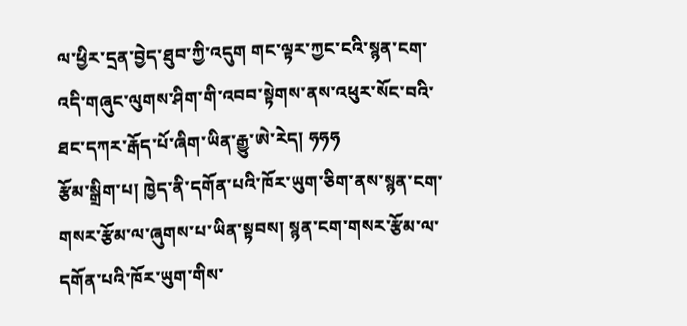ལ་ཕྱིར་དྲན་བྱེད་ཐུབ་ཀྱི་འདུག གང་ལྟར་ཀྱང་ངའི་སྙན་ངག་འདི་གཞུང་ལུགས་ཤིག་གི་འབབ་སྟེགས་ནས་འཕུར་སོང་བའི་ཐང་དཀར་རྒོད་པོ་ཞིག་ཡིན་རྒྱུ་ཨེ་རེད། ཧཧཧ
རྩོམ་སྒྲིག་པ། ཁྱེད་ནི་དགོན་པའི་ཁོར་ཡུག་ཅིག་ནས་སྙན་ངག་གསར་རྩོམ་ལ་ཞུགས་པ་ཡིན་སྟབས། སྙན་ངག་གསར་རྩོམ་ལ་དགོན་པའི་ཁོར་ཡུག་གིས་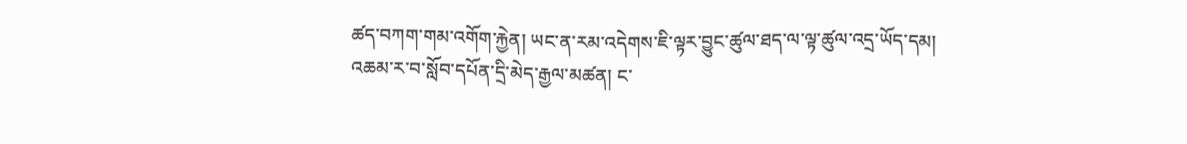ཚད་བཀག་གམ་འགོག་རྐྱེན། ཡང་ན་རམ་འདེགས་ཇི་ལྟར་བྱུང་ཚུལ་ཐད་ལ་ལྟ་ཚུལ་འདྲ་ཡོད་དམ།
འཆམ་ར་བ་སློབ་དཔོན་དྲི་མེད་རྒྱལ་མཚན། ང་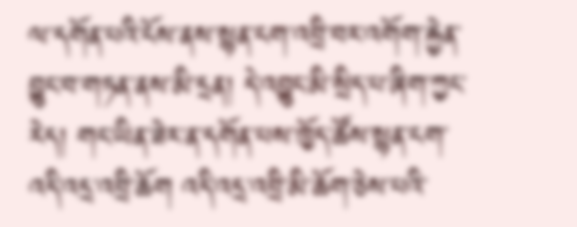ལ་དགོན་པའི་ངོས་ནས་སྙན་ངག་འབྲི་བར་འགོག་རྐྱེན་བྱུང་བ་གཏན་ནས་མི་དྲན། དེ་འབྱུང་མི་སྲིད་པ་ཞིག་ཀྱང་རེད། གང་ཡིན་ཟེར་ན་དགོན་པས་ཁྱོད་ཚོས་སྙན་ངག་འདི་འདྲ་འབྲི་ཆོག འདི་འདྲ་འབྲི་མི་ཆོག་ཅེས་པའི་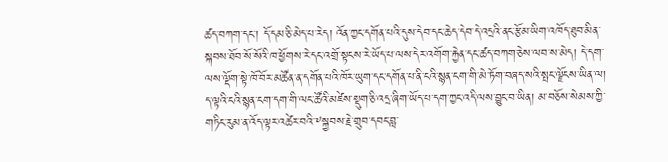ཚད་བཀག་དང་། དོ་དམ་ཅི་མེད་པ་རེད། འོན་ཀྱང་དགོན་པའི་དུས་དེབ་དང་ཆེད་དེབ་དེ་འདྲའི་ནང་རྩོམ་ཡིག་འཁོད་ཐུབ་མིན་སྐབས་ཐོབ་སོ་སོའི་ཁ་ཕྱོགས་རེ་དང་འགྲོ་སྟངས་རེ་ཡོད་པ་ལས་དེར་འགོག་རྐྱེན་དང་ཚད་བཀག་ཅེས་ལབ་ས་མེད། དེ་དག་ལས་ལྡོག་སྟེ་ཁོ་བོར་མཚོན་ན་དགོན་པའི་ཁོར་ཡུག་དང་དགོན་པ་ནི་ངའི་སྙན་ངག་གི་མེ་ཏོག་བཞད་སའི་སྤང་ལྗོངས་ཡིན་ལ། ད་ལྟའི་ངའི་སྙན་ངག་དག་གི་ལང་ཚོའི་མཛེས་སྡུག་ཅི་འདྲ་ཞིག་ཡོད་པ་དག་ཀྱང་འདི་ལས་བྱུང་བ་ཡིན། མ་བཅོས་སེམས་ཀྱི་གཏིང་རུམ་ན་འོད་ལྟར་འཚེར་བའི་༸སྐྱབས་རྗེ་གྲུབ་དབང་བླ་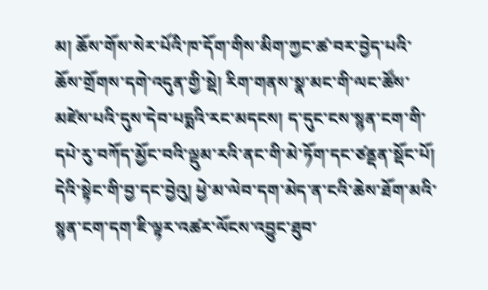མ། ཆོས་གོས་སེར་པོའི་ཁ་དོག་གིས་མིག་ཀྱང་ཚ་བར་བྱེད་པའི་ཆོས་གྲོགས་དགེ་འདུན་གྱི་སྡེ། རིག་གནས་སྣ་མང་གི་ལང་ཚོས་མཛེས་པའི་དུས་དེབ་པདྨའི་རང་མདངས། ད་དུང་ངས་སྙན་ངག་གི་དཔེ་རུ་བཀོད་མྱོང་བའི་ལྡུམ་རའི་ནང་གི་མེ་ཏོག་དང་ཙནྡན་སྡོང་པོ། དེའི་སྟེང་གི་བྱ་དང་བྱེའུ། ཕྱེ་མ་ལེབ་དག་མེད་ན་ངའི་ཆེས་ཐོག་མའི་སྙན་ངག་དག་ཇི་ལྟར་འཚར་ལོངས་འབྱུང་ཐུབ་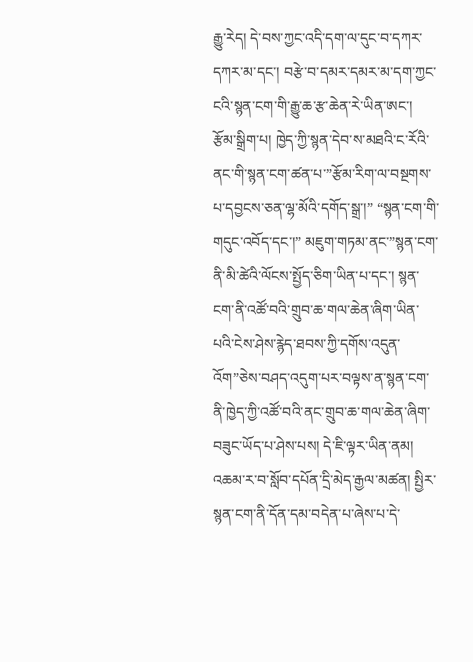རྒྱུ་རེད། དེ་བས་ཀྱང་འདི་དག་ལ་དུང་བ་དཀར་དཀར་མ་དང་། བརྩེ་བ་དམར་དམར་མ་དག་ཀྱང་ངའི་སྙན་ངག་གི་རྒྱུ་ཆ་རྩ་ཆེན་རེ་ཡིན་ཨང་།
རྩོམ་སྒྲིག་པ། ཁྱེད་ཀྱི་སྙན་དེབ་ས་མཐའི་ང་རོའི་ནང་གི་སྙན་ངག་ཚན་པ་”རྩོམ་རིག་ལ་བསྔགས་པ་དབྱངས་ཅན་ལྷ་མོའི་དགོད་སྒྲ་།” “སྙན་ངག་གི་གདུང་འབོད་དང་།” མཇུག་གཏམ་ནང་”སྙན་ངག་ནི་མི་ཚེའི་ལོངས་སྤྱོད་ཅིག་ཡིན་པ་དང་། སྙན་ངག་ནི་འཚོ་བའི་གྲུབ་ཆ་གལ་ཆེན་ཞིག་ཡིན་པའི་ངེས་ཤེས་རྙེད་ཐབས་ཀྱི་དགོས་འདུན་འོག”ཅེས་བཤད་འདུག་པར་བལྟས་ན་སྙན་ངག་ནི་ཁྱེད་ཀྱི་འཚོ་བའི་ནང་གྲུབ་ཆ་གལ་ཆེན་ཞིག་བཟུང་ཡོད་པ་ཤེས་པས། དེ་ཇི་ལྟར་ཡིན་ནམ།
འཆམ་ར་བ་སློབ་དཔོན་དྲི་མེད་རྒྱལ་མཚན། སྤྱིར་སྙན་ངག་ནི་དོན་དམ་བདེན་པ་ཞེས་པ་དེ་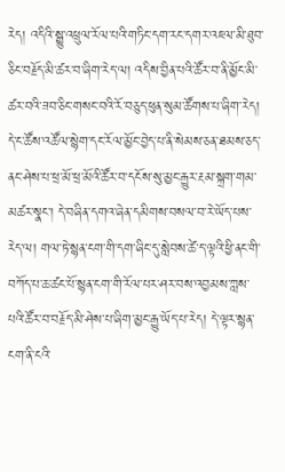རེད། འདིའི་སྒྱུ་འཕྲུལ་རོལ་པའི་གཏིང་དག་རང་དགར་འཇལ་མི་ཐུབ་ཅིང་བརྗོད་མི་ཚར་བ་ཞིག་རེད་ལ། འདིས་བྱིན་པའི་ཚོར་བ་ནི་མྱོང་མི་ཚར་བའི་ཟབ་ཅིང་གསང་བའི་རོ་བཅུད་ཕུན་སུམ་ཚོགས་པ་ཞིག་རེད། དེ་ང་ཚོས་འཚོལ་སྙེག་དང་རོལ་མྱོང་བྱེད་པ་ནི་སེམས་ཅན་ཐམས་ཅད་ནང་ཤེས་པ་ཕྲ་མོ་ཕྲ་མོའི་ཚོར་བ་དངོས་སུ་མྱང་རྒྱུར་རྔམ་སྐྲག་གམ་མཚར་སྣང་། དེ་བཞིན་དགའ་ཞེན་དམིགས་བསལ་བ་རེ་ཡོད་པས་རེད་ལ། གལ་ཏེ་སྙན་ངག་གི་དག་ཞིང་དུ་སླེབས་ཚེ་ད་ལྟའི་ཕྱི་ནང་གི་བཀོད་པ་ཆ་ཚང་པོ་སྙན་ངག་གི་རོལ་པར་ཤར་བས་འབྱམས་ཀླས་པའི་ཚོར་བ་བརྗོད་མི་ཤེས་པ་ཞིག་མྱང་རྒྱུ་ཡོད་པ་རེད། དེ་ལྟར་སྙན་ངག་ནི་ངའི་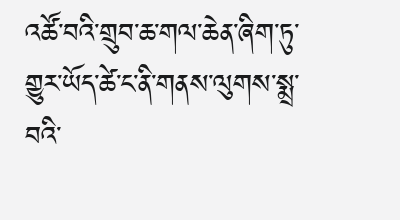འཚོ་བའི་གྲུབ་ཆ་གལ་ཆེན་ཞིག་ཏུ་གྱུར་ཡོད་ཚེ་ང་ནི་གནས་ལུགས་སྨྲ་བའི་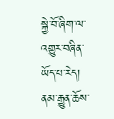སྐྱེ་བོ་ཞིག་ལ་འགྱུར་བཞིན་ཡོད་པ་རེད། ནམ་རྒྱུན་ཆོས་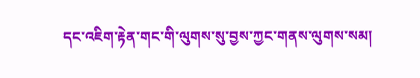དང་འཇིག་རྟེན་གང་གི་ལུགས་སུ་བྱས་ཀྱང་གནས་ལུགས་སམ།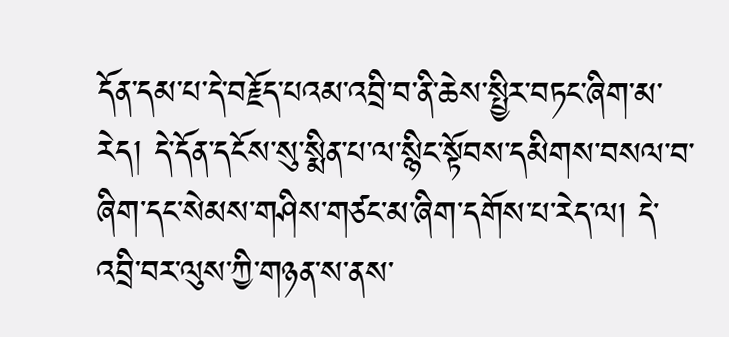དོན་དམ་པ་དེ་བརྗོད་པའམ་འབྲི་བ་ནི་ཆེས་སྤྱིར་བཏང་ཞིག་མ་རེད། དེ་དོན་དངོས་སུ་སྨིན་པ་ལ་སྙིང་སྟོབས་དམིགས་བསལ་བ་ཞིག་དང་སེམས་གཤིས་གཙང་མ་ཞིག་དགོས་པ་རེད་ལ། དེ་འབྲི་བར་ལུས་ཀྱི་གཉན་ས་ནས་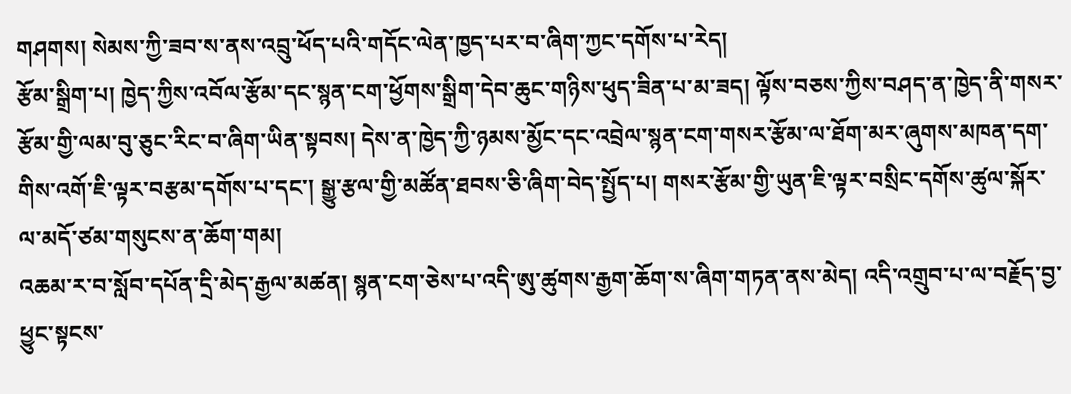གཤགས། སེམས་ཀྱི་ཟབ་ས་ནས་འབྲུ་ཕོད་པའི་གདོང་ལེན་ཁྱད་པར་བ་ཞིག་ཀྱང་དགོས་པ་རེད།
རྩོམ་སྒྲིག་པ། ཁྱེད་ཀྱིས་འབོལ་རྩོམ་དང་སྙན་ངག་ཕྱོགས་སྒྲིག་དེབ་ཆུང་གཉིས་ཕུད་ཟིན་པ་མ་ཟད། ལྟོས་བཅས་ཀྱིས་བཤད་ན་ཁྱེད་ནི་གསར་རྩོམ་གྱི་ལམ་བུ་ཅུང་རིང་བ་ཞིག་ཡིན་སྟབས། དེས་ན་ཁྱེད་ཀྱི་ཉམས་མྱོང་དང་འབྲེལ་སྙན་ངག་གསར་རྩོམ་ལ་ཐོག་མར་ཞུགས་མཁན་དག་གིས་འགོ་ཇི་ལྟར་བརྩམ་དགོས་པ་དང་། སྒྱུ་རྩལ་གྱི་མཚོན་ཐབས་ཅི་ཞིག་བེད་སྤྱོད་པ། གསར་རྩོམ་གྱི་ཡུན་ཇི་ལྟར་བསྲིང་དགོས་ཚུལ་སྐོར་ལ་མདོ་ཙམ་གསུངས་ན་ཆོག་གམ།
འཆམ་ར་བ་སློབ་དཔོན་དྲི་མེད་རྒྱལ་མཚན། སྙན་ངག་ཅེས་པ་འདི་ཨུ་ཚུགས་རྒྱག་ཆོག་ས་ཞིག་གཏན་ནས་མེད། འདི་འགྲུབ་པ་ལ་བརྗོད་བྱ་ཕྱུང་སྟངས་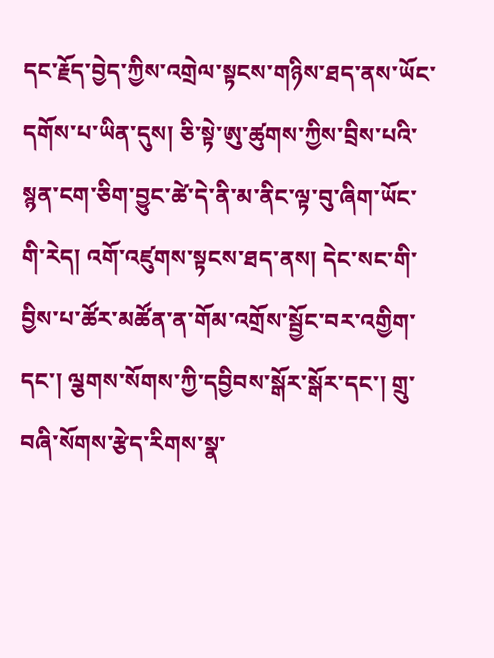དང་རྗོད་བྱེད་ཀྱིས་འགྲེལ་སྟངས་གཉིས་ཐད་ནས་ཡོང་དགོས་པ་ཡིན་དུས། ཅི་སྟེ་ཨུ་ཚུགས་ཀྱིས་བྲིས་པའི་སྙན་ངག་ཅིག་བྱུང་ཚེ་དེ་ནི་མ་ནིང་ལྟ་བུ་ཞིག་ཡོང་གི་རེད། འགོ་འཛུགས་སྟངས་ཐད་ནས། དེང་སང་གི་བྱིས་པ་ཚོར་མཚོན་ན་གོམ་འགྲོས་སྦྱོང་བར་འགྱིག་དང་། ལྕགས་སོགས་ཀྱི་དབྱིབས་སྒོར་སྒོར་དང་། གྲུ་བཞི་སོགས་རྩེད་རིགས་སྣ་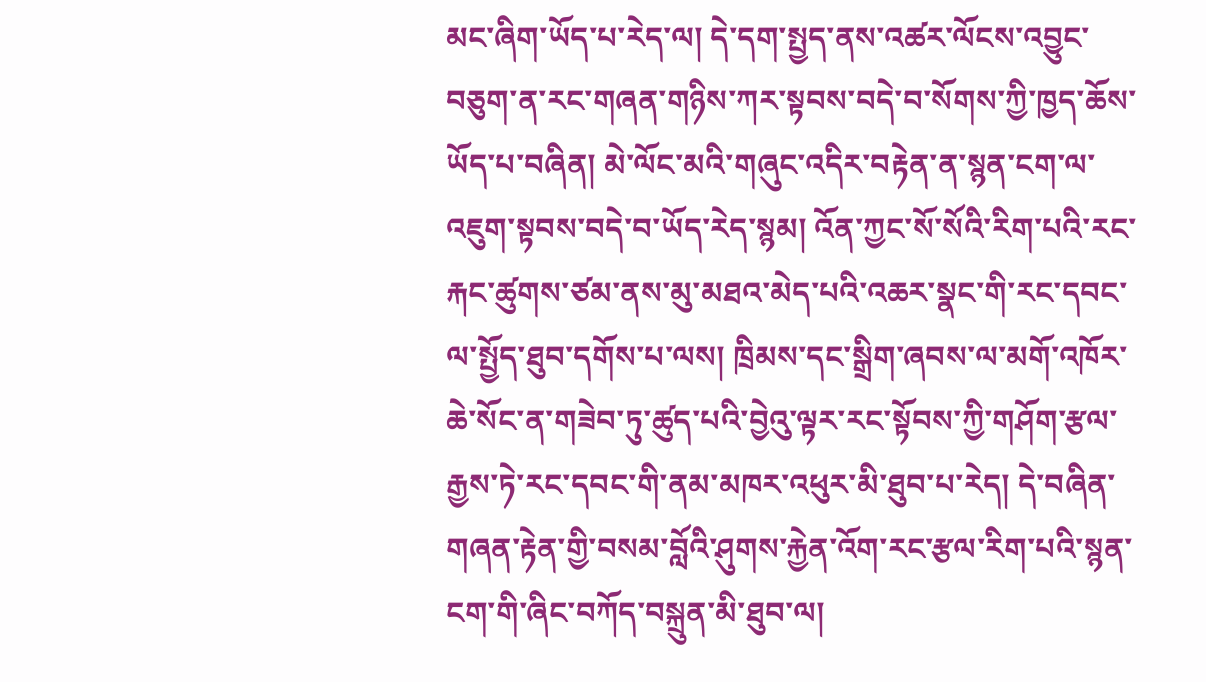མང་ཞིག་ཡོད་པ་རེད་ལ། དེ་དག་སྤྱད་ནས་འཚར་ལོངས་འབྱུང་བཅུག་ན་རང་གཞན་གཉིས་ཀར་སྟབས་བདེ་བ་སོགས་ཀྱི་ཁྱད་ཆོས་ཡོད་པ་བཞིན། མེ་ལོང་མའི་གཞུང་འདིར་བརྟེན་ན་སྙན་ངག་ལ་འཇུག་སྟབས་བདེ་བ་ཡོད་རེད་སྙམ། འོན་ཀྱང་སོ་སོའི་རིག་པའི་རང་རྐང་ཚུགས་ཙམ་ནས་མུ་མཐའ་མེད་པའི་འཆར་སྣང་གི་རང་དབང་ལ་སྤྱོད་ཐུབ་དགོས་པ་ལས། ཁྲིམས་དང་སྒྲིག་ཞབས་ལ་མགོ་འཁོར་ཆེ་སོང་ན་གཟེབ་ཏུ་ཚུད་པའི་བྱེའུ་ལྟར་རང་སྟོབས་ཀྱི་གཤོག་རྩལ་རྒྱས་ཏེ་རང་དབང་གི་ནམ་མཁར་འཕུར་མི་ཐུབ་པ་རེད། དེ་བཞིན་གཞན་རྟེན་གྱི་བསམ་བློའི་ཤུགས་རྐྱེན་འོག་རང་རྩལ་རིག་པའི་སྙན་ངག་གི་ཞིང་བཀོད་བསྐྲུན་མི་ཐུབ་ལ།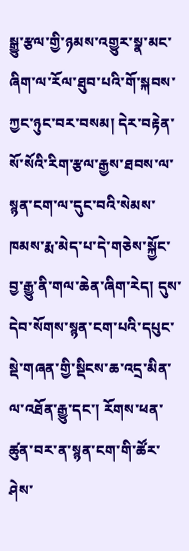སྒྱུ་རྩལ་གྱི་ཉམས་འགྱུར་སྣ་མང་ཞིག་ལ་རོལ་ཐུབ་པའི་གོ་སྐབས་ཀྱང་ཉུང་བར་བསམ། དེར་བརྟེན་སོ་སོའི་རིག་རྩལ་རྒྱས་ཐབས་ལ་སྙན་ངག་ལ་དུང་བའི་སེམས་ཁམས་རྨ་མེད་པ་དེ་གཅེས་སྐྱོང་བྱ་རྒྱུ་ནི་གལ་ཆེན་ཞིག་རེད། དུས་དེབ་སོགས་སྙན་ངག་པའི་དཔུང་སྡེ་གཞན་གྱི་སྡིངས་ཆ་འདྲ་མིན་ལ་འཐོན་རྒྱུ་དང་། རོགས་ཕན་ཚུན་བར་ན་སྙན་ངག་གི་ཚོར་ཤེས་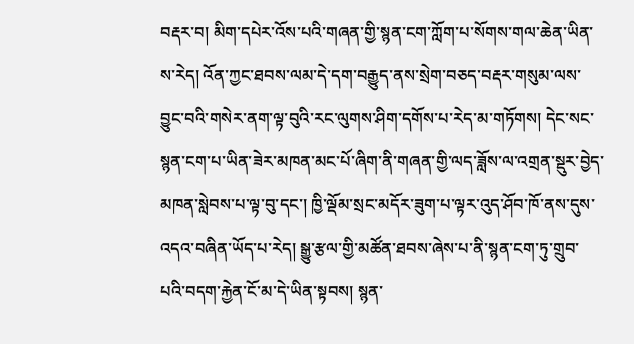བརྡར་བ། མིག་དཔེར་འོས་པའི་གཞན་གྱི་སྙན་ངག་ཀློག་པ་སོགས་གལ་ཆེན་ཡིན་ས་རེད། འོན་ཀྱང་ཐབས་ལམ་དེ་དག་བརྒྱུད་ནས་སྲེག་བཅད་བརྡར་གསུམ་ལས་བྱུང་བའི་གསེར་ནག་ལྟ་བུའི་རང་ལུགས་ཤིག་དགོས་པ་རེད་མ་གཏོགས། དེང་སང་སྙན་ངག་པ་ཡིན་ཟེར་མཁན་མང་པོ་ཞིག་ནི་གཞན་གྱི་ལད་ཟློས་ལ་འགྲན་སྡུར་བྱེད་མཁན་སླེབས་པ་ལྟ་བུ་དང་། ཁྱི་ལྡོམ་སྲང་མདོར་ཟུག་པ་ལྟར་འུད་ཤོབ་ཁོ་ནས་དུས་འདའ་བཞིན་ཡོད་པ་རེད། སྒྱུ་རྩལ་གྱི་མཚོན་ཐབས་ཞེས་པ་ནི་སྙན་ངག་ཏུ་གྲུབ་པའི་བདག་རྐྱེན་ངོ་མ་དེ་ཡིན་སྟབས། སྙན་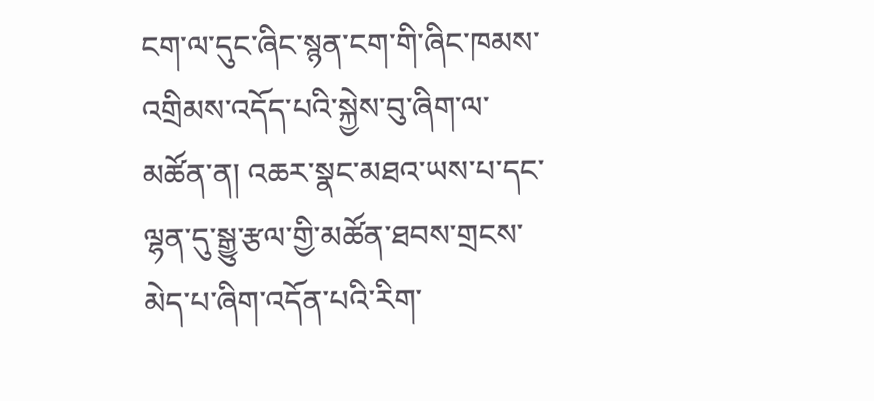ངག་ལ་དུང་ཞིང་སྙན་ངག་གི་ཞིང་ཁམས་འགྲིམས་འདོད་པའི་སྐྱེས་བུ་ཞིག་ལ་མཚོན་ན། འཆར་སྣང་མཐའ་ཡས་པ་དང་ལྷན་དུ་སྒྱུ་རྩལ་གྱི་མཚོན་ཐབས་གྲངས་མེད་པ་ཞིག་འདོན་པའི་རིག་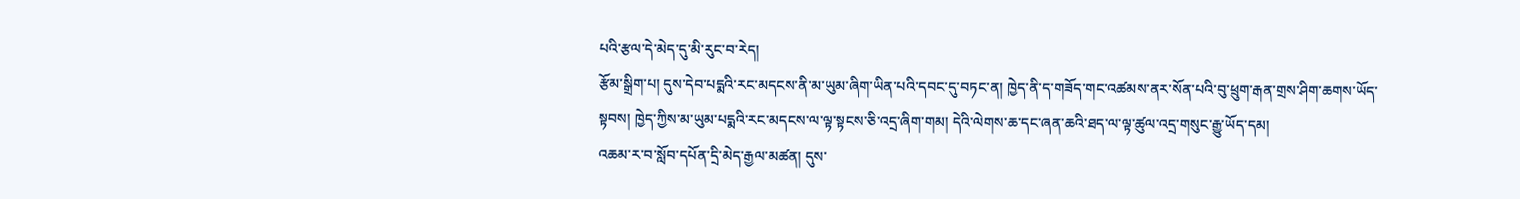པའི་རྩལ་དེ་མེད་དུ་མི་རུང་བ་རེད།
རྩོམ་སྒྲིག་པ། དུས་དེབ་པདྨའི་རང་མདངས་ནི་མ་ཡུམ་ཞིག་ཡིན་པའི་དབང་དུ་བཏང་ན། ཁྱེད་ནི་ད་གཟོད་གང་འཚམས་ནར་སོན་པའི་བུ་ཕྲུག་རྒན་གྲས་ཤིག་ཆགས་ཡོད་སྟབས། ཁྱེད་ཀྱིས་མ་ཡུམ་པདྨའི་རང་མདངས་ལ་ལྟ་སྟངས་ཅི་འདྲ་ཞིག་གམ། དེའི་ལེགས་ཆ་དང་ཞན་ཆའི་ཐད་ལ་ལྟ་ཚུལ་འདྲ་གསུང་རྒྱུ་ཡོད་དམ།
འཆམ་ར་བ་སློབ་དཔོན་དྲི་མེད་རྒྱལ་མཚན། དུས་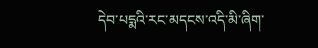དེབ་པདྨའི་རང་མདངས་འདི་མི་ཞིག་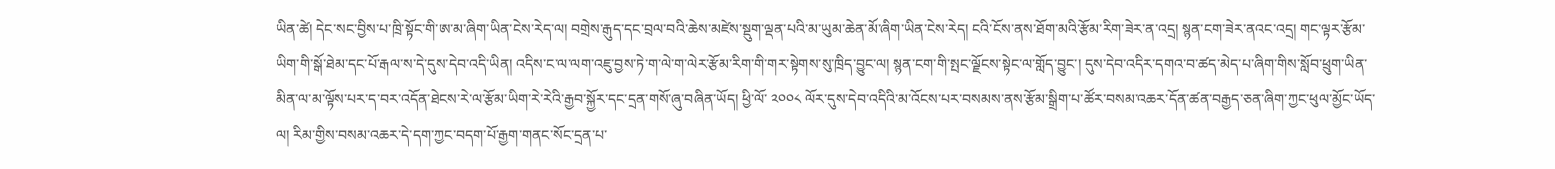ཡིན་ཚེ། དེང་སང་བྱིས་པ་ཁྲི་སྟོང་གི་ཨ་མ་ཞིག་ཡིན་ངེས་རེད་ལ། བགྲེས་རྒུད་དང་བྲལ་བའི་ཆེས་མཛེས་སྡུག་ལྡན་པའི་མ་ཡུམ་ཆེན་མོ་ཞིག་ཡིན་ངེས་རེད། ངའི་ངོས་ནས་ཐོག་མའི་རྩོམ་རིག་ཟེར་ན་འདྲ། སྙན་ངག་ཟེར་ནའང་འདྲ། གང་ལྟར་རྩོམ་ཡིག་གི་སྒོ་ཐེམ་དང་པོ་རྒལ་ས་དེ་དུས་དེབ་འདི་ཡིན། འདིས་ང་ལ་ལག་འཇུ་བྱས་ཏེ་ག་ལེ་ག་ལེར་རྩོམ་རིག་གི་གར་སྟེགས་སུ་ཁྲིད་བྱུང་ལ། སྙན་ངག་གི་སྤང་ལྗོངས་སྟེང་ལ་གློད་བྱུང་། དུས་དེབ་འདིར་དགའ་བ་ཚད་མེད་པ་ཞིག་གིས་སློབ་ཕྲུག་ཡིན་མིན་ལ་མ་ལྟོས་པར་ད་བར་འདོན་ཐེངས་རེ་ལ་རྩོམ་ཡིག་རེ་རེའི་རྒྱབ་སྐྱོར་དང་དྲན་གསོ་ཞུ་བཞིན་ཡོད། ཕྱི་ལོ་ ༢༠༠༨ ལོར་དུས་དེབ་འདིའི་མ་འོངས་པར་བསམས་ནས་རྩོམ་སྒྲིག་པ་ཚོར་བསམ་འཆར་དོན་ཚན་བརྒྱད་ཅན་ཞིག་ཀྱང་ཕུལ་མྱོང་ཡོད་ལ། རིམ་གྱིས་བསམ་འཆར་དེ་དག་ཀྱང་བདག་པོ་རྒྱག་གནང་སོང་དྲན་པ་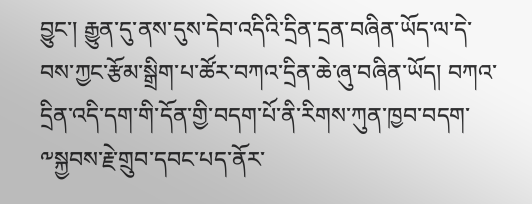བྱུང་། རྒྱུན་དུ་ནས་དུས་དེབ་འདིའི་དྲིན་དྲན་བཞིན་ཡོད་ལ་དེ་བས་ཀྱང་རྩོམ་སྒྲིག་པ་ཚོར་བཀའ་དྲིན་ཆེ་ཞུ་བཞིན་ཡོད། བཀའ་དྲིན་འདི་དག་གི་དོན་གྱི་བདག་པོ་ནི་རིགས་ཀུན་ཁྱབ་བདག་༸སྐྱབས་རྗེ་གྲུབ་དབང་པད་ནོར་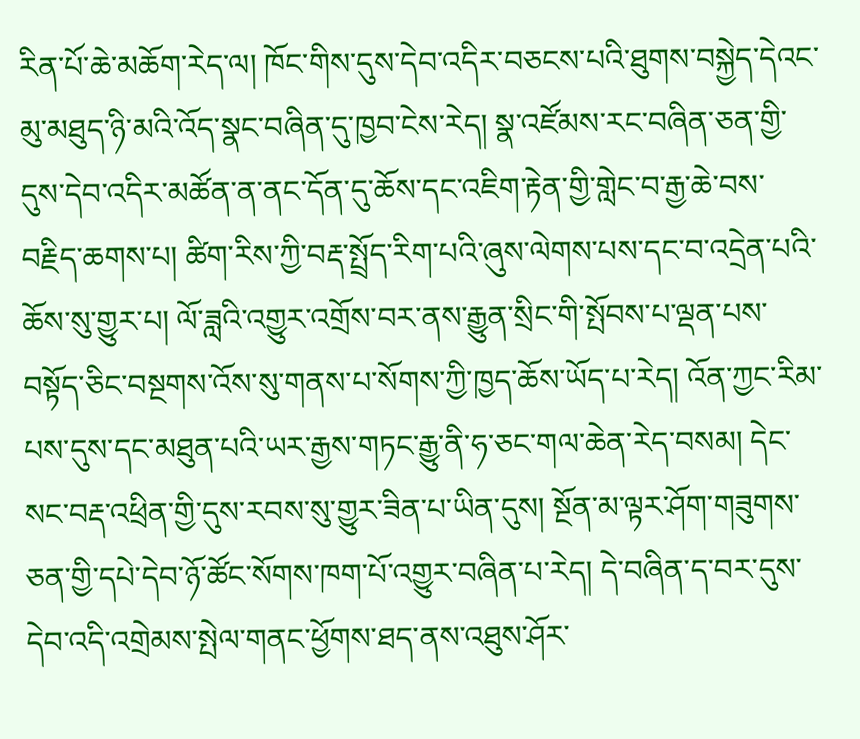རིན་པོ་ཆེ་མཆོག་རེད་ལ། ཁོང་གིས་དུས་དེབ་འདིར་བཅངས་པའི་ཐུགས་བསྐྱེད་དེའང་མུ་མཐུད་ཉི་མའི་འོད་སྣང་བཞིན་དུ་ཁྱབ་ངེས་རེད། སྣ་འཛོམས་རང་བཞིན་ཅན་གྱི་དུས་དེབ་འདིར་མཚོན་ན་ནང་དོན་དུ་ཆོས་དང་འཇིག་རྟེན་གྱི་གླེང་བ་རྒྱ་ཆེ་བས་བརྗིད་ཆགས་པ། ཚིག་རིས་ཀྱི་བརྡ་སྤྲོད་རིག་པའི་ཞུས་ལེགས་པས་དང་བ་འདྲེན་པའི་ཆོས་སུ་གྱུར་པ། ལོ་ཟླའི་འགྱུར་འགྲོས་བར་ནས་རྒྱུན་སྲིང་གི་སྤོབས་པ་ལྡན་པས་བསྟོད་ཅིང་བསྔགས་འོས་སུ་གནས་པ་སོགས་ཀྱི་ཁྱད་ཆོས་ཡོད་པ་རེད། འོན་ཀྱང་རིམ་པས་དུས་དང་མཐུན་པའི་ཡར་རྒྱས་གཏང་རྒྱུ་ནི་ཧ་ཅང་གལ་ཆེན་རེད་བསམ། དེང་སང་བརྡ་འཕྲིན་གྱི་དུས་རབས་སུ་གྱུར་ཟིན་པ་ཡིན་དུས། སྔོན་མ་ལྟར་ཤོག་གཟུགས་ཅན་གྱི་དཔེ་དེབ་ཉོ་ཚོང་སོགས་ཁག་པོ་འགྱུར་བཞིན་པ་རེད། དེ་བཞིན་ད་བར་དུས་དེབ་འདི་འགྲེམས་སྤེལ་གནང་ཕྱོགས་ཐད་ནས་འཐུས་ཤོར་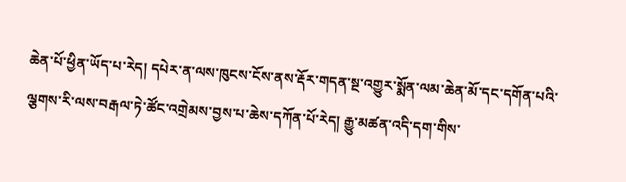ཆེན་པོ་ཕྱིན་ཡོད་པ་རེད། དཔེར་ན་ལས་ཁུངས་ངོས་ནས་རྡོར་གདན་སྔ་འགྱུར་སྨོན་ལམ་ཆེན་མོ་དང་དགོན་པའི་ལྕགས་རི་ལས་བརྒལ་ཏེ་ཚོང་འགྲེམས་བྱས་པ་ཆེས་དཀོན་པོ་རེད། རྒྱུ་མཚན་འདི་དག་གིས་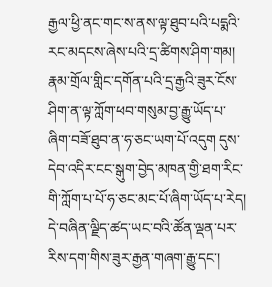རྒྱལ་ཕྱི་ནང་གང་ས་ནས་ལྟ་ཐུབ་པའི་པདྨའི་རང་མདངས་ཞེས་པའི་དྲ་ཚིགས་ཤིག་གམ། རྣམ་གྲོལ་གླིང་དགོན་པའི་དྲ་རྒྱའི་ཟུར་ངོས་ཤིག་ན་ལྟ་ཀློག་ཕབ་གསུམ་བྱ་རྒྱུ་ཡོད་པ་ཞིག་བཟོ་ཐུབ་ན་ཧ་ཅང་ཡག་པོ་འདུག དུས་དེབ་འདིར་ངང་སྒུག་བྱེད་མཁན་གྱི་ཐག་རིང་གི་ཀློག་པ་པོ་ཧ་ཅང་མང་པོ་ཞིག་ཡོད་པ་རེད། དེ་བཞིན་ལྗིད་ཚད་ཡང་བའི་ཚོན་ལྡན་པར་རིས་དག་གིས་ཟུར་རྒྱན་གཞག་རྒྱུ་དང་།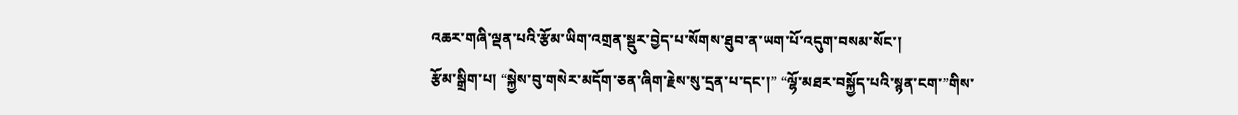འཆར་གཞི་ལྡན་པའི་རྩོམ་ཡིག་འགྲན་སྡུར་བྱེད་པ་སོགས་ཐུབ་ན་ཡག་པོ་འདུག་བསམ་སོང་།
རྩོམ་སྒྲིག་པ། “སྐྱེས་བུ་གསེར་མདོག་ཅན་ཞིག་རྗེས་སུ་དྲན་པ་དང་།” “ལྷོ་མཐར་བསྐྱོད་པའི་སྙན་ངག་”གིས་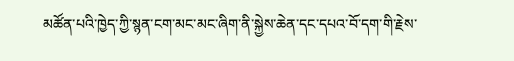མཚོན་པའི་ཁྱེད་ཀྱི་སྙན་ངག་མང་མང་ཞིག་ནི་སྐྱེས་ཆེན་དང་དཔའ་བོ་དག་གི་རྗེས་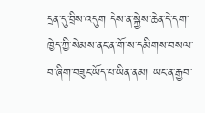དྲན་དུ་བྲིས་འདུག དེས་ན་སྐྱེས་ཆེན་དེ་དག་ཁྱེད་ཀྱི་སེམས་ནང་ན་གོ་ས་དམིགས་བསལ་བ་ཞིག་བཟུང་ཡོད་པ་ཡིན་ནམ། ཡང་ན་རྒྱབ་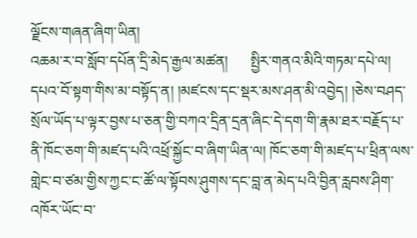ལྗོངས་གཞན་ཞིག་ཡིན།
འཆམ་ར་བ་སློབ་དཔོན་དྲི་མེད་རྒྱལ་མཚན།      སྤྱིར་གནའ་མིའི་གཏམ་དཔེ་ལ། དཔའ་བོ་སྟག་གིས་མ་བསྟོད་ན། །མཛངས་དང་སྡར་མས་ཤན་མི་འབྱེད། །ཅེས་བཤད་སྲོལ་ཡོད་པ་ལྟར་བྱས་པ་ཅན་གྱི་བཀའ་དྲིན་དྲན་ཞིང་དེ་དག་གི་རྣམ་ཐར་བརྗོད་པ་ནི་ཁོང་ཅག་གི་མཛད་པའི་འཕྲོ་སྐྱོང་བ་ཞིག་ཡིན་ལ། ཁོང་ཅག་གི་མཛད་པ་ཕྲིན་ལས་གླེང་བ་ཙམ་གྱིས་ཀྱང་ང་ཚོ་ལ་སྟོབས་ཤུགས་དང་བླ་ན་མེད་པའི་བྱིན་རླབས་ཤིག་འཁོར་ཡོང་བ་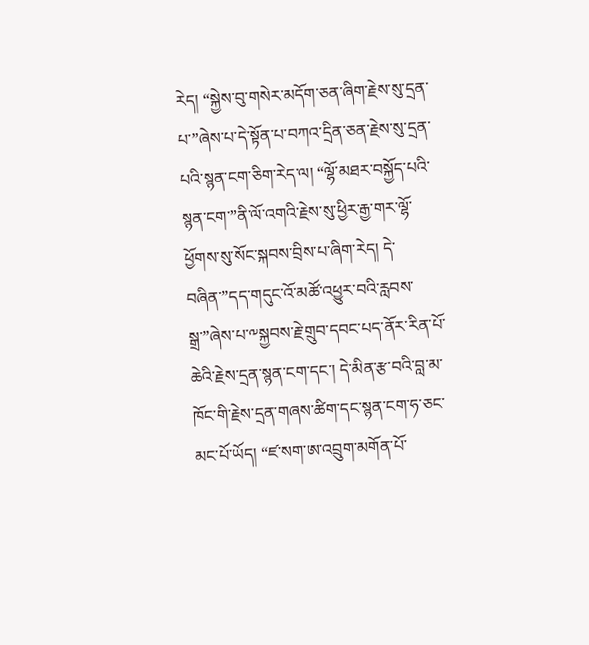རེད། “སྐྱེས་བུ་གསེར་མདོག་ཅན་ཞིག་རྗེས་སུ་དྲན་པ་”ཞེས་པ་དེ་སྟོན་པ་བཀའ་དྲིན་ཅན་རྗེས་སུ་དྲན་པའི་སྙན་ངག་ཅིག་རེད་ལ། “ལྷོ་མཐར་བསྐྱོད་པའི་སྙན་ངག་”ནི་ལོ་འགའི་རྗེས་སུ་ཕྱིར་རྒྱ་གར་ལྷོ་ཕྱོགས་སུ་སོང་སྐབས་བྲིས་པ་ཞིག་རེད། དེ་བཞིན་”དད་གདུང་འོ་མཚོ་འཕྱུར་བའི་རླབས་སྒྲ་”ཞེས་པ་༸སྐྱབས་རྗེ་གྲུབ་དབང་པད་ནོར་རིན་པོ་ཆེའི་རྗེས་དྲན་སྙན་ངག་དང་། དེ་མིན་རྩ་བའི་བླ་མ་ཁོང་གི་རྗེས་དྲན་གཞས་ཚིག་དང་སྙན་ངག་ཧ་ཅང་མང་པོ་ཡོད། “ཛ་སག་ཨ་འབྲུག་མགོན་པོ་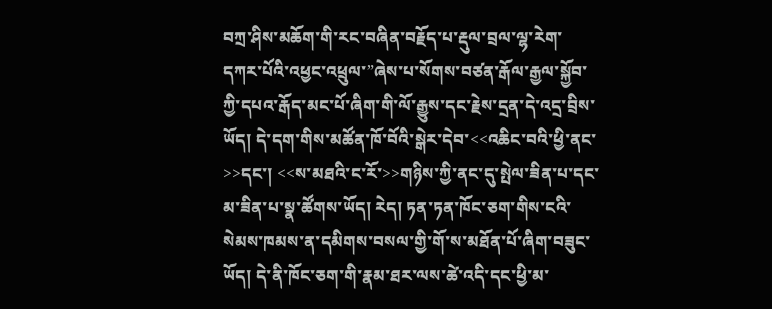བཀྲ་ཤིས་མཆོག་གི་རང་བཞིན་བརྗོད་པ་རྡུལ་བྲལ་ལྷ་རེག་དཀར་པོའི་འཕྱང་འཕྲུལ་”ཞེས་པ་སོགས་བཙན་རྒོལ་རྒྱལ་སྐྱོབ་ཀྱི་དཔའ་རྒོད་མང་པོ་ཞིག་གི་ལོ་རྒྱུས་དང་རྗེས་དྲན་དེ་འདྲ་བྲིས་ཡོད། དེ་དག་གིས་མཚོན་ཁོ་བོའི་སྒེར་དེབ་<<འཆིང་བའི་ཕྱི་ནང་>>དང་། <<ས་མཐའི་ང་རོ་>>གཉིས་ཀྱི་ནང་དུ་སྤེལ་ཟིན་པ་དང་མ་ཟིན་པ་སྣ་ཚོགས་ཡོད། རེད། ཏན་ཏན་ཁོང་ཅག་གིས་ངའི་སེམས་ཁམས་ན་དམིགས་བསལ་གྱི་གོ་ས་མཐོན་པོ་ཞིག་བཟུང་ཡོད། དེ་ནི་ཁོང་ཅག་གི་རྣམ་ཐར་ལས་ཚེ་འདི་དང་ཕྱི་མ་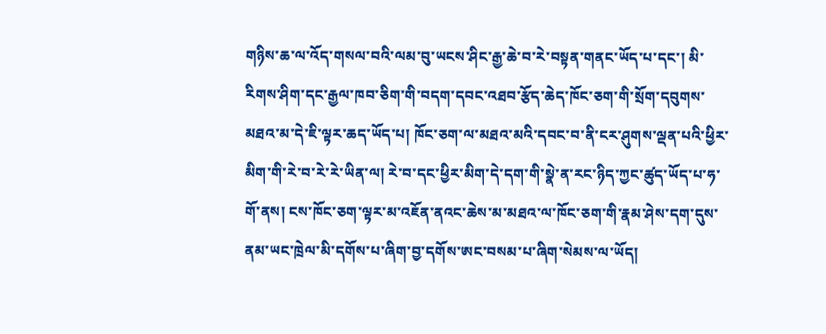གཉིས་ཆ་ལ་འོད་གསལ་བའི་ལམ་བུ་ཡངས་ཤིང་རྒྱ་ཆེ་བ་རེ་བསྟན་གནང་ཡོད་པ་དང་། མི་རིགས་ཤིག་དང་རྒྱལ་ཁབ་ཅིག་གི་བདག་དབང་འཐབ་རྩོད་ཆེད་ཁོང་ཅག་གི་སྲོག་དབུགས་མཐའ་མ་དེ་ཇི་ལྟར་ཆད་ཡོད་པ། ཁོང་ཅག་ལ་མཐའ་མའི་དབང་བ་ནི་ངར་ཤུགས་ལྡན་པའི་ཕྱིར་མིག་གི་རེ་བ་རེ་རེ་ཡིན་ལ། རེ་བ་དང་ཕྱིར་མིག་དེ་དག་གི་སྣེ་ན་རང་ཉིད་ཀྱང་ཚུད་ཡོད་པ་ཧ་གོ་ནས། ངས་ཁོང་ཅག་ལྟར་མ་འཇོན་ནའང་ཆེས་མ་མཐའ་ལ་ཁོང་ཅག་གི་རྣམ་ཤེས་དག་དུས་ནམ་ཡང་ཁྲེལ་མི་དགོས་པ་ཞིག་བྱ་དགོས་ཨང་བསམ་པ་ཞིག་སེམས་ལ་ཡོད།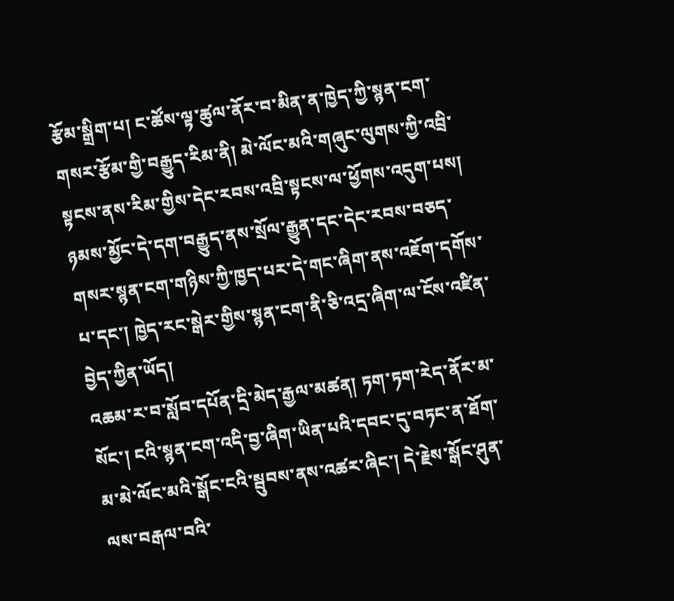རྩོམ་སྒྲིག་པ། ང་ཚོས་ལྟ་ཚུལ་ནོར་བ་མིན་ན་ཁྱེད་ཀྱི་སྙན་ངག་གསར་རྩོམ་གྱི་བརྒྱུད་རིམ་ནི། མེ་ལོང་མའི་གཞུང་ལུགས་ཀྱི་འབྲི་སྟངས་ནས་རིམ་གྱིས་དེང་རབས་འབྲི་སྟངས་ལ་ཕྱོགས་འདུག་པས། ཉམས་མྱོང་དེ་དག་བརྒྱུད་ནས་སྲོལ་རྒྱུན་དང་དེང་རབས་བཅད་གསར་སྙན་ངག་གཉིས་ཀྱི་ཁྱད་པར་དེ་གང་ཞིག་ནས་འཇོག་དགོས་པ་དང་། ཁྱེད་རང་སྒེར་གྱིས་སྙན་ངག་ནི་ཅི་འདྲ་ཞིག་ལ་ངོས་འཛིན་བྱེད་ཀྱིན་ཡོད།
འཆམ་ར་བ་སློབ་དཔོན་དྲི་མེད་རྒྱལ་མཚན། ཏག་ཏག་རེད་ནོར་མ་སོང་། ངའི་སྙན་ངག་འདི་བྱ་ཞིག་ཡིན་པའི་དབང་དུ་བཏང་ན་ཐོག་མ་མེ་ལོང་མའི་སྒོང་ངའི་སྦུབས་ནས་འཚར་ཞིང་། དེ་རྗེས་སྒོང་ཤུན་ལས་བརྒལ་བའི་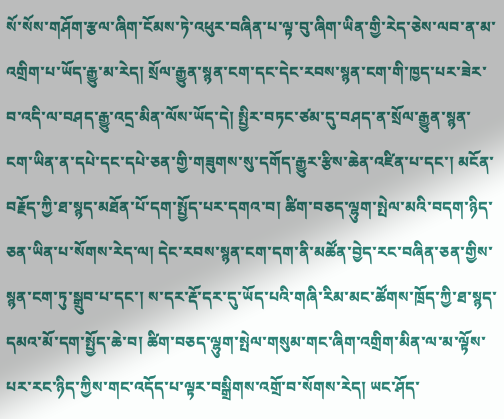སོ་སོས་གཤོག་རྩལ་ཞིག་ངོམས་ཏེ་འཕུར་བཞིན་པ་ལྟ་བུ་ཞིག་ཡིན་གྱི་རེད་ཅེས་ལབ་ན་མ་འགྲིག་པ་ཡོད་རྒྱུ་མ་རེད། སྲོལ་རྒྱུན་སྙན་ངག་དང་དེང་རབས་སྙན་ངག་གི་ཁྱད་པར་ཟེར་བ་འདི་ལ་བཤད་རྒྱུ་འདྲ་མིན་ལོས་ཡོད་དེ། སྤྱིར་བཏང་ཙམ་དུ་བཤད་ན་སྲོལ་རྒྱུན་སྙན་ངག་ཡིན་ན་དཔེ་དང་དཔེ་ཅན་གྱི་གཟུགས་སུ་དགོད་རྒྱུར་རྩིས་ཆེན་འཛིན་པ་དང་། མངོན་བརྗོད་ཀྱི་ཐ་སྙད་མཐོན་པོ་དག་སྤྱོད་པར་དགའ་བ། ཚིག་བཅད་ལྷུག་སྤེལ་མའི་བདག་ཉིད་ཅན་ཡིན་པ་སོགས་རེད་ལ། དེང་རབས་སྙན་ངག་དག་ནི་མཚོན་བྱེད་རང་བཞིན་ཅན་གྱིས་སྙན་ངག་ཏུ་སྒྲུབ་པ་དང་། ས་དར་རྡོ་དར་དུ་ཡོད་པའི་གཞི་རིམ་མང་ཚོགས་ཁྲོད་ཀྱི་ཐ་སྙད་དམའ་མོ་དག་སྤྱོད་ཆེ་བ། ཚིག་བཅད་ལྷུག་སྤེལ་གསུམ་གང་ཞིག་འགྲིག་མིན་ལ་མ་ལྟོས་པར་རང་ཉིད་ཀྱིས་གང་འདོད་པ་ལྟར་བསྒྲིགས་འགྲོ་བ་སོགས་རེད། ཡང་ཤོད་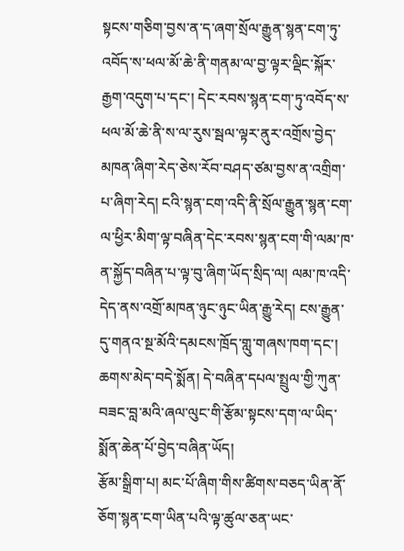སྟངས་གཅིག་བྱས་ན་ད་ཞག་སྲོལ་རྒྱུན་སྙན་ངག་ཏུ་འབོད་ས་ཕལ་མོ་ཆེ་ནི་གནམ་ལ་བྱ་ལྟར་ལྡིང་སྐོར་རྒྱག་འདུག་པ་དང་། དེང་རབས་སྙན་ངག་ཏུ་འབོད་ས་ཕལ་མོ་ཆེ་ནི་ས་ལ་རུས་སྦལ་ལྟར་ནུར་འགྲོས་བྱེད་མཁན་ཞིག་རེད་ཅེས་རོབ་བཤད་ཙམ་བྱས་ན་འགྲིག་པ་ཞིག་རེད། ངའི་སྙན་ངག་འདི་ནི་སྲོལ་རྒྱུན་སྙན་ངག་ལ་ཕྱིར་མིག་ལྟ་བཞིན་དེང་རབས་སྙན་ངག་གི་ལམ་ཁ་ན་སྐྱོད་བཞིན་པ་ལྟ་བུ་ཞིག་ཡོད་སྲིད་ལ། ལམ་ཁ་འདི་དེད་ནས་འགྲོ་མཁན་ཉུང་ཉུང་ཡིན་རྒྱུ་རེད། ངས་རྒྱུན་དུ་གནའ་སྔ་མོའི་དམངས་ཁྲོད་གླུ་གཞས་ཁག་དང་། ཆགས་མེད་བདེ་སྨོན། དེ་བཞིན་དཔལ་སྤྲུལ་གྱི་ཀུན་བཟང་བླ་མའི་ཞལ་ལུང་གི་རྩོམ་སྟངས་དག་ལ་ཡིད་སྨོན་ཆེན་པོ་བྱེད་བཞིན་ཡོད།
རྩོམ་སྒྲིག་པ། མང་པོ་ཞིག་གིས་ཚིགས་བཅད་ཡིན་ནོ་ཅོག་སྙན་ངག་ཡིན་པའི་ལྟ་ཚུལ་ཅན་ཡང་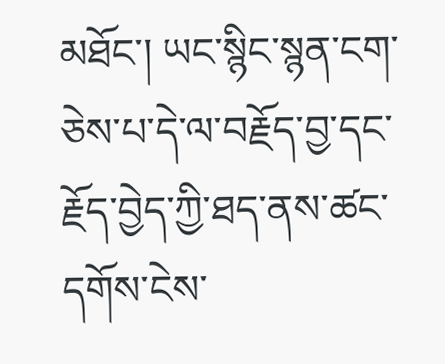མཐོང་། ཡང་སྙིང་སྙན་ངག་ཅེས་པ་དེ་ལ་བརྗོད་བྱ་དང་རྗོད་བྱེད་ཀྱི་ཐད་ནས་ཚང་དགོས་ངེས་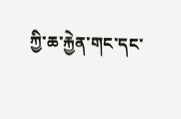ཀྱི་ཆ་རྐྱེན་གང་དང་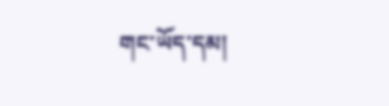གང་ཡོད་དམ།